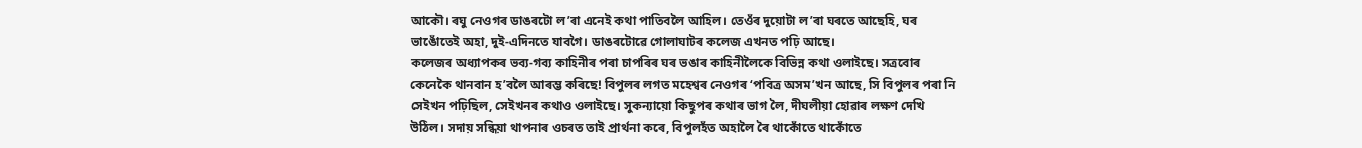আকৌ। ৰঘু নেওগৰ ডাঙৰটো ল’ৰা এনেই কথা পাতিবলৈ আহিল। তেওঁৰ দুয়োটা ল’ৰা ঘৰতে আছেহি, ঘৰ ভাঙোঁতেই অহা, দুই-এদিনতে যাবগৈ। ডাঙৰটোৱে গোলাঘাটৰ কলেজ এখনত পঢ়ি আছে।
কলেজৰ অধ্যাপকৰ ভব্য-গব্য কাহিনীৰ পৰা চাপৰিৰ ঘৰ ভঙাৰ কাহিনীলৈকে বিভিন্ন কথা ওলাইছে। সত্ৰবোৰ কেনেকৈ থানবান হ’বলৈ আৰম্ভ কৰিছে! বিপুলৰ লগত মহেশ্বৰ নেওগৰ ‘পবিত্ৰ অসম’খন আছে, সি বিপুলৰ পৰা নি সেইখন পঢ়িছিল, সেইখনৰ কথাও ওলাইছে। সুকন্যায়ো কিছুপৰ কথাৰ ভাগ লৈ, দীঘলীয়া হোৱাৰ লক্ষণ দেখি উঠিল। সদায় সন্ধিয়া থাপনাৰ ওচৰত তাই প্ৰাৰ্থনা কৰে, বিপুলহঁত অহালৈ ৰৈ থাকোঁতে থাকোঁতে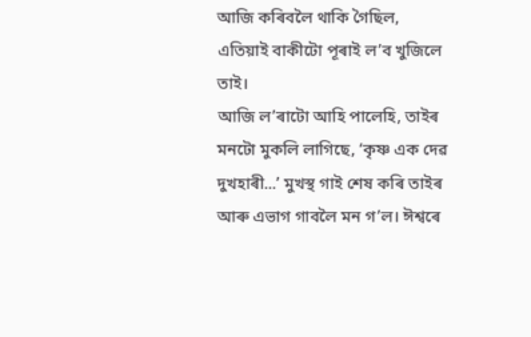আজি কৰিবলৈ থাকি গৈছিল, এতিয়াই বাকীটো পূৰাই ল’ব খুজিলে তাই।
আজি ল’ৰাটো আহি পালেহি, তাইৰ মনটো মুকলি লাগিছে, ‘কৃষ্ণ এক দেৱ দুখহাৰী...’ মুখস্থ গাই শেষ কৰি তাইৰ আৰু এভাগ গাবলৈ মন গ’ল। ঈশ্বৰে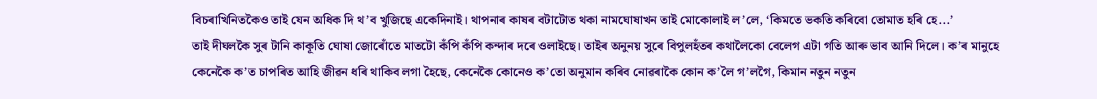বিচৰাখিনিতকৈও তাই যেন অধিক দি থ’ব খুজিছে একেদিনাই। থাপনাৰ কাষৰ বটাটোত থকা নামঘোষাখন তাই মোকোলাই ল’লে, ‘কিমতে ভকতি কৰিবো তোমাত হৰি হে...’
তাই দীঘলকৈ সুৰ টানি কাকূতি ঘোষা জোৰোঁতে মাতটো কঁপি কঁপি কন্দাৰ দৰে ওলাইছে। তাইৰ অনুনয় সুৰে বিপুলহঁতৰ কথালৈকো বেলেগ এটা গতি আৰু ভাব আনি দিলে। ক’ৰ মানুহে কেনেকৈ ক’ত চাপৰিত আহি জীৱন ধৰি থাকিব লগা হৈছে, কেনেকৈ কোনেও ক’তো অনুমান কৰিব নোৱৰাকৈ কোন ক’লৈ গ’লগৈ, কিমান নতুন নতুন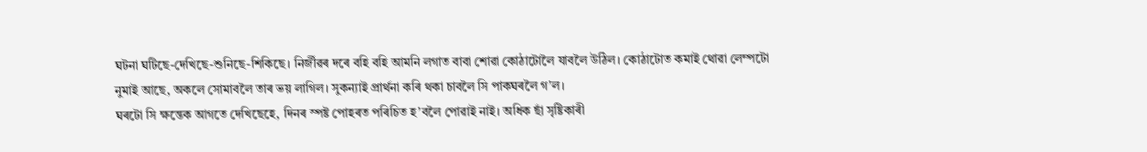ঘটনা ঘটিছে-দেখিছে-শুনিছে-শিকিছে। নিৰ্জীৱৰ দৰে বহি বহি আমনি লগাত বাবা শোৱা কোঠাটোলৈ যাবলৈ উঠিল। কোঠাটোত কমাই থোৱা লেম্পটো নুমাই আছে, অকলে সোমাবলৈ তাৰ ভয় লাগিল। সুকন্যাই প্ৰাৰ্থনা কৰি থকা চাবলৈ সি পাকঘৰলৈ গ’ল।
ঘৰটো সি ক্ষন্তেক আগতে দেখিছেহে, দিনৰ স্পষ্ট পোহৰত পৰিচিত হ’বলৈ পোৱাই নাই। অধিক ছাঁ সৃষ্টিকাৰী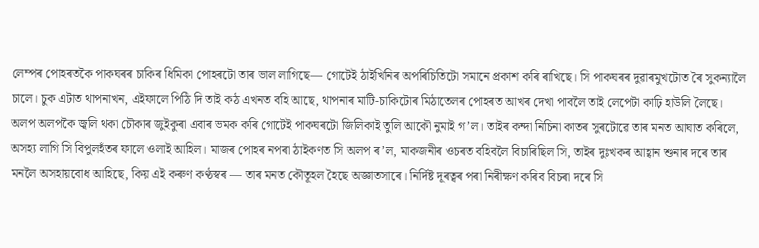লেম্পৰ পোহৰতকৈ পাকঘৰৰ চাকিৰ ধিমিকা পোহৰটো তাৰ ভাল লাগিছে— গোটেই ঠাইখিনিৰ অপৰিচিতিটো সমানে প্ৰকাশ কৰি ৰাখিছে। সি পাকঘৰৰ দুৱাৰমুখটোত ৰৈ সুকন্যালৈ চালে। চুক এটাত থাপনাখন, এইফালে পিঠি দি তাই কঠ এখনত বহি আছে, থাপনাৰ মাটি-চাকিটোৰ মিঠাতেলৰ পোহৰত আখৰ দেখা পাবলৈ তাই লেপেটা কাঢ়ি হাউলি লৈছে। অলপ অলপকৈ জ্বলি থকা চৌকাৰ জুইকুৰা এবাৰ ভমক কৰি গোটেই পাকঘৰটো জিলিকাই তুলি আকৌ নুমাই গ’ল। তাইৰ কন্দা নিচিনা কাতৰ সুৰটোৱে তাৰ মনত আঘাত কৰিলে, অসহ্য লাগি সি বিপুলহঁতৰ ফালে ওলাই আহিল। মাজৰ পোহৰ নপৰা ঠাইকণত সি অলপ ৰ’ল, মাকজনীৰ ওচৰত বহিবলৈ বিচাৰিছিল সি, তাইৰ দুঃখকৰ আহ্বান শুনাৰ দৰে তাৰ মনলৈ অসহায়বোধ আহিছে, কিয় এই কৰুণ কণ্ঠস্বৰ — তাৰ মনত কৌতূহল হৈছে অজ্ঞাতসাৰে। নিৰ্দিষ্ট দূৰত্বৰ পৰা নিৰীক্ষণ কৰিব বিচৰা দৰে সি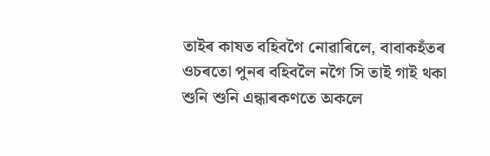তাইৰ কাষত বহিবগৈ নোৱাৰিলে, বাবাকহঁতৰ ওচৰতো পুনৰ বহিবলৈ নগৈ সি তাই গাই থকা শুনি শুনি এন্ধাৰকণতে অকলে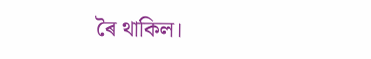ৰৈ থাকিল।